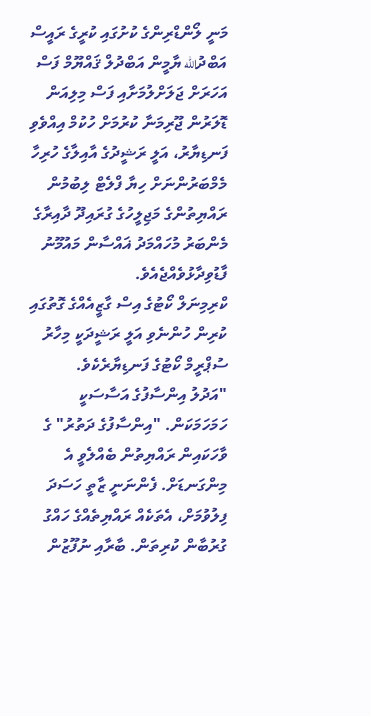މަނީ ލޯންޑްރިންގެ ކުށުގައި ކުރީގެ ރައީސް އަބްދުالله ޔާމީން އަބްދުލް ޤައްޔޫމް ފަސް އަހަރަށް ޖަލަށްލުމަށާއި ފަސް މިލިއަން ޑޮލަރުން ޖޫރިމަނާ ކުރުމަށް ހުކުމް އިއްވެވި ފަނޑިޔާރު، އަލީ ރަޝީދުގެ އާއިލާގެ ހުރިހާ މެމްބަރުންނަށް ހިޔާ ފްލެޓް ލިބުމުން ރައްޔިތުންގެ މަޖިލީހުގެ ގުރައިދޫ ދާއިރާގެ މެންބަރު މުހައްމަދު ޣައްސާން މައުމޫނު ފާޑުވިދާޅުވެއްޖެއެވެ.
ކްރިމިނަލް ކޯޓުގެ އިސް ގާޒީއެއްގެ ގޮތުގައި ކުރިން ހުންނެވި އަލީ ރަޝީދަކީ މިހާރު ސުޕްރީމް ކޯޓުގެ ފަނޑިޔާރެކެވެ.
"އަދުލު އިންސާފުގެ އަސާސަކީ ހަމަހަމަކަން. "އިންސާފުގެ ދަތުރު" ގެ ވާހަކައިން ރައްޔިތުން ބެއްލެވީ އެ މިންގަނޑަށް. ފެންނަނީ ޒާތީ ހަސަދަ ފިލުވުމަށް، އެތަކެއް ރައްޔިތެއްގެ ހައްގު ގުރުބާން ކުރިތަން. ބާރާއި ނުފޫޒުން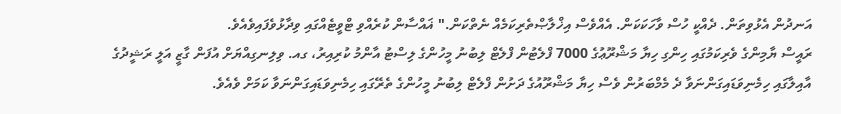އަނދުން އެޅުވިތަން. ދެއްކީ ހުސް ވާހަކަކަން. އެއްވެސް އިޚްލާޞްތެރިކަމެއް ނެތްކަން." ޣައްސާން ކުރެއްވި ޓްވީޓެއްގައި ވިދާޅުވެފައިވެއެވެ.
ރައީސް ޔާމިންގެ ވެރިކަމުގައި ހިންގި ހިޔާ މަޝްރޫޢުގެ 7000 ފްލެޓުން ފްލެޓް ލިބުނު މީހުންގެ ލިސްޓު އާންމު ކުރިއިރު، ގއ. ވިލިނގިއްޔަށް އުފަން ގާޒީ އަލީ ރަޝީދުގެ އާއިލާގައި ހިމެނިވަޑައިގަންނަވާ ދެ މެމްބަރުން ވެސް ހިޔާ މަޝްރޫއުގެ ދަށުން ފްލެޓް ލިބުނު މީހުންގެ ތެރޭގައި ހިމެނިވަޑައިގަންނަވާ ކަމަށް ވެއެވެ.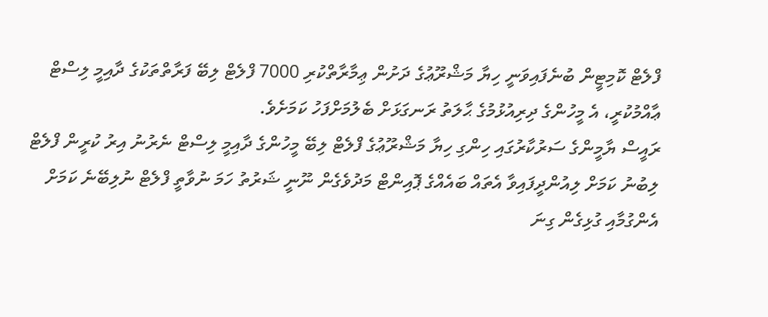ފްލެޓް ކޮމިޓީން ބުނެފައިވަނީ ހިޔާ މަޝްރޫޢުގެ ދަށުން ޢިމާރާތްކުރި 7000 ފްލެޓް ލިބޭ ފަރާތްތަކުގެ ދާއިމީ ލިސްޓް ޢާއްމުކުރީ، އެ މީހުންގެ ދިރިއުޅުމުގެ ޙާލަތު ރަނގަޅަށް ބެލުމަށްފަހު ކަމަށެވެ.
ރައީސް ޔާމީންގެ ސަރުކާރުގައި ހިންގި ހިޔާ މަޝްރޫޢުގެ ފްލެޓް ލިބޭ މީހުންގެ ދާއިމީ ލިސްޓް ނެރުނު އިރު ކުރީން ފްލެޓް ލިބުނު ކަމަށް ލިއުންދީފައިވާ އެތައް ބައެއްގެ ޕޮއިންޓް މަދުވެގެން ނޫނީ ޝަރުތު ހަމަ ނުވާތީ ފްލެޓް ނުލިބޭނެ ކަމަށް އެންގުމާއި ގުޅިގެން ގިނަ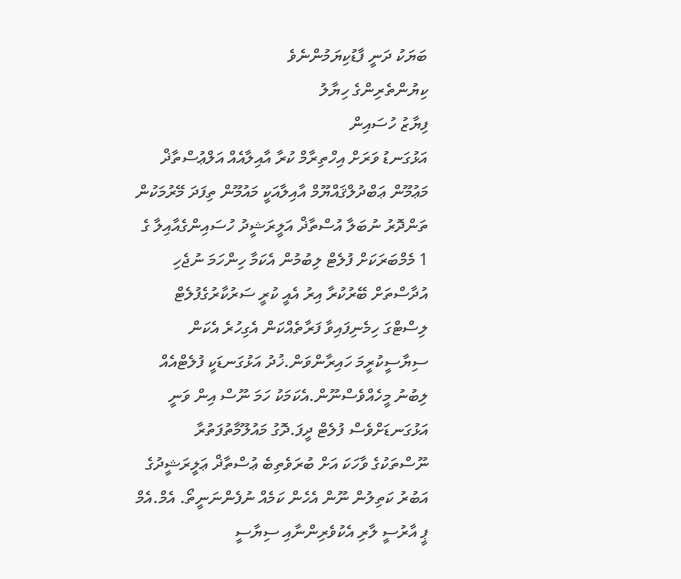ބަޔަކު ދަނީ ފާޑުކިޔަމުންނެވެ
ކިޔުންތެރިންގެ ހިޔާލު
ފިޔާޒު ހުސައިން
އަޅުގަނޑު ވަރަށް އިހްތިރާމް ކުރާ އާއިލާއެއް އަލްޢުސްތާޛް މަޢުމޫން ޢަބްދުލްޤައްޔޫމް އާއިލާއަކީ މައުމޫން ތިފަދަ މޭރުމަކުން ތަންދޮރު ނުބަލާ އުސްތާޛް އަލީރަޝީދު ހުސައިންގެއާއިލާ ގެ 1 މެމްބަރަކަށް ފުލެޓް ލިބުމުން އެކަމާ ހިންހަމަ ނުޖެހި އުދާސްތަށް ބޭރުކުރާ އިރު އެއީ ކުރީ ސަރުކާރުގެފުލެޓް ލިސްޓްގަ ހިމެނިފައިވާ ފަރާތެއްކަން އެގިހުރެ އެކަން ސިޔާސީކުރީމަ ހައިރާންވަން.ޚުދު އަޅުގަނޑަކީ ފުލެޓްއެއް ލިބުނު މީހެއްވެސްނޫން.އެކަމަކު ހަމަ ނޫސް އިން ވަނީ އަޅުގަނޑަށްވެސް ފުލެޓް ދީފަ.ދޮގު މައުލޫމާތުފަތުރާ ނޫސްތަކުގެ ވާހަކަ އަށް ބުރަވެތިބެ ޢުސްތާޛް ޢަލީރަޝީދުގެ އަބުރު ކަތިލުން ނޫން އެހެން ކަމެއް ނުފެންނަނީތޯ. އެމް.އެމް ޕީ އާރުސީ ލާރި އެކުވެރިންނާއި ސިޔާސީ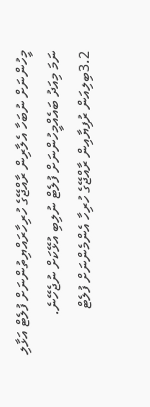މީހުންނަށް ނުބަހާ އެލާރިން ރާއްޖޭގެ ހުރިހާރައްޔިތުންނަށް ފުލެޓް އަޅާލި ނަމަ މިއަދު ބައެއްމީހުންނަށް ފުލެޓް ނުލިބި އުޅޭކަށް ނުޖެހޭނެ. 3.2ބިލިއަން ރުފިޔާއިން ރާއްޖޭގެ ހުރިހާ އެންމެންނަށް ފުލެޓް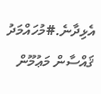އެޅިދާނެ.#މުހައްމަދު ޤައްސާން މަޢުމޫން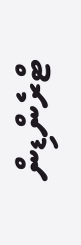ޓްރެންޑިން